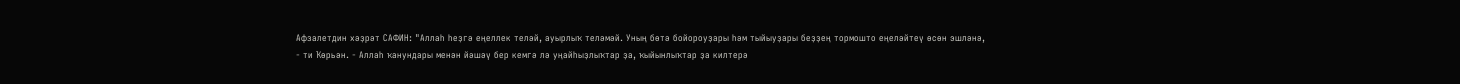Афзалетдин хәҙрәт САФИН: "Аллаһ һеҙгә еңеллек теләй, ауырлыҡ теләмәй. Уның бөтә бойороуҙары һәм тыйыуҙары беҙҙең тормошто еңеләйтеү өсөн эшләнә, - ти Ҡөрьән. - Аллаһ ҡанундары менән йәшәү бер кемгә лә уңайһыҙлыҡтар ҙа, ҡыйынлыҡтар ҙа килтерә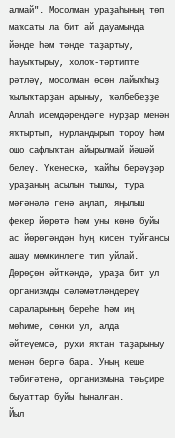алмай". Мосолман ураҙаһының төп маҡсаты ла бит ай дауамында йәнде һәм тәнде таҙартыу, һауыҡтырыу, холоҡ-тәртипте рәтләү, мосолман өсөн лайыҡһыҙ ҡылыҡтарҙан арыныу, ҡәлбебеҙҙе Аллаһ исемдәрендәге нурҙар менән яҡтыртып, нурландырып тороу һәм ошо сафлыҡтан айырылмай йәшәй белеү. Үкенескә, ҡайһы берәүҙәр ураҙаның асылын тышҡы, тура мәғәнәлә генә аңлап, яңылыш фекер йөрөтә һәм уны көнө буйы ас йөрөгәндән һуң кисен туйғансы ашау мөмкинлеге тип уйлай. Дөрөҫөн әйткәндә, ураҙа бит ул организмды сәләмәтләндереү сараларының береһе һәм иң мөһиме, сөнки ул, алда әйтеүемсә, рухи яҡтан таҙарыныу менән бергә бара. Уның кеше тәбиғәтенә, организмына тәьҫире быуаттар буйы һыналған.
Йыл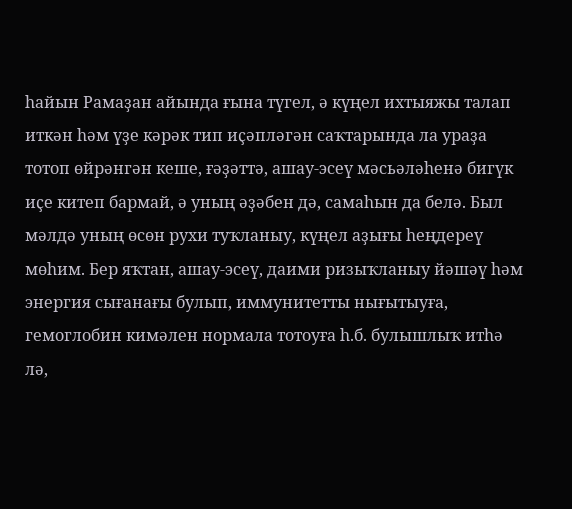һайын Рамаҙан айында ғына түгел, ә күңел ихтыяжы талап иткән һәм үҙе кәрәк тип иҫәпләгән саҡтарында ла ураҙа тотоп өйрәнгән кеше, ғәҙәттә, ашау-эсеү мәсьәләһенә бигүк иҫе китеп бармай, ә уның әҙәбен дә, самаһын да белә. Был мәлдә уның өсөн рухи туҡланыу, күңел аҙығы һеңдереү мөһим. Бер яҡтан, ашау-эсеү, даими ризыҡланыу йәшәү һәм энергия сығанағы булып, иммунитетты нығытыуға, гемоглобин кимәлен нормала тотоуға һ.б. булышлыҡ итһә лә,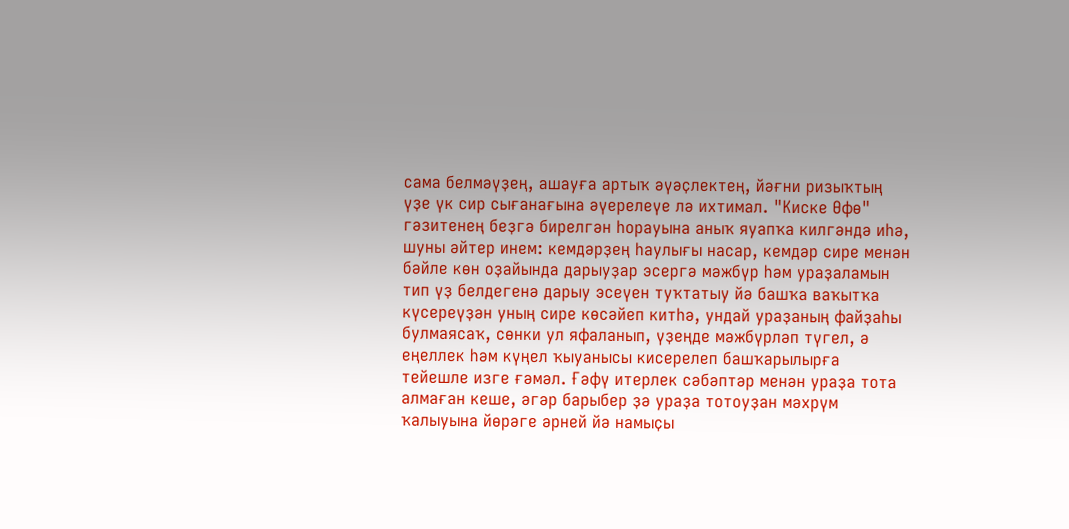сама белмәүҙең, ашауға артыҡ әүәҫлектең, йәғни ризыҡтың үҙе үк сир сығанағына әүерелеүе лә ихтимал. "Киске Өфө" гәзитенең беҙгә бирелгән һорауына аныҡ яуапҡа килгәндә иһә, шуны әйтер инем: кемдәрҙең һаулығы насар, кемдәр сире менән бәйле көн оҙайында дарыуҙар эсергә мәжбүр һәм ураҙаламын тип үҙ белдегенә дарыу эсеүен туҡтатыу йә башҡа ваҡытҡа күсереүҙән уның сире көсәйеп китһә, ундай ураҙаның файҙаһы булмаясаҡ, сөнки ул яфаланып, үҙеңде мәжбүрләп түгел, ә еңеллек һәм күңел ҡыуанысы кисерелеп башҡарылырға тейешле изге ғәмәл. Ғәфү итерлек сәбәптәр менән ураҙа тота алмаған кеше, әгәр барыбер ҙә ураҙа тотоуҙан мәхрүм ҡалыуына йөрәге әрней йә намыҫы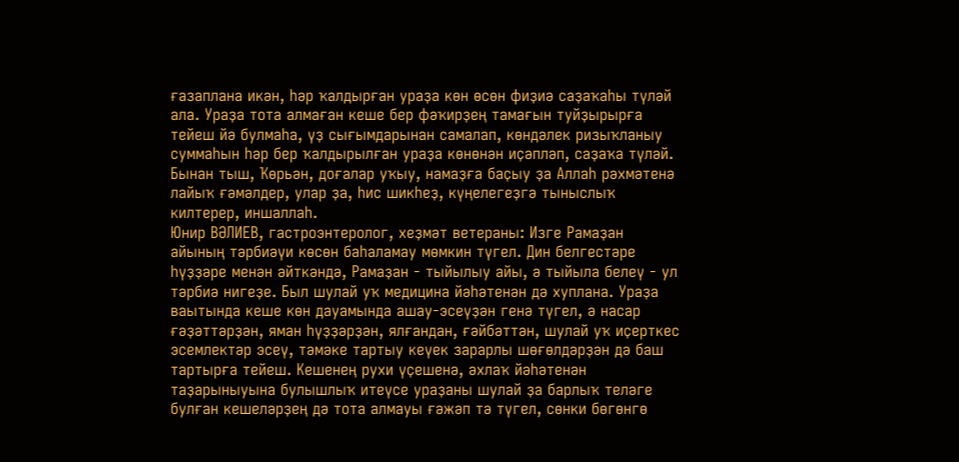ғазаплана икән, һәр ҡалдырған ураҙа көн өсөн фиҙиә саҙаҡаһы түләй ала. Ураҙа тота алмаған кеше бер фәҡирҙең тамағын туйҙырырға тейеш йә булмаһа, үҙ сығымдарынан самалап, көндәлек ризыҡланыу суммаһын һәр бер ҡалдырылған ураҙа көнөнән иҫәпләп, саҙаҡа түләй. Бынан тыш, Ҡөрьән, доғалар уҡыу, намаҙға баҫыу ҙа Аллаһ рәхмәтенә лайыҡ ғәмәлдер, улар ҙа, һис шикһеҙ, күңелегеҙгә тыныслыҡ килтерер, иншаллаһ.
Юнир ВӘЛИЕВ, гастроэнтеролог, хеҙмәт ветераны: Изге Рамаҙан айының тәрбиәүи көсөн баһаламау мөмкин түгел. Дин белгестәре һүҙҙәре менән әйткәндә, Рамаҙан - тыйылыу айы, ә тыйыла белеү - ул тәрбиә нигеҙе. Был шулай уҡ медицина йәһәтенән дә хуплана. Ураҙа ваытында кеше көн дауамында ашау-эсеүҙән генә түгел, ә насар ғәҙәттәрҙән, яман һүҙҙәрҙән, ялғандан, ғәйбәттән, шулай уҡ иҫерткес эсемлектәр эсеү, тәмәке тартыу кеүек зарарлы шөғөлдәрҙән дә баш тартырға тейеш. Кешенең рухи үҫешенә, әхлаҡ йәһәтенән таҙарыныуына булышлыҡ итеүсе ураҙаны шулай ҙа барлыҡ теләге булған кешеләрҙең дә тота алмауы ғәжәп тә түгел, сөнки бөгөнгө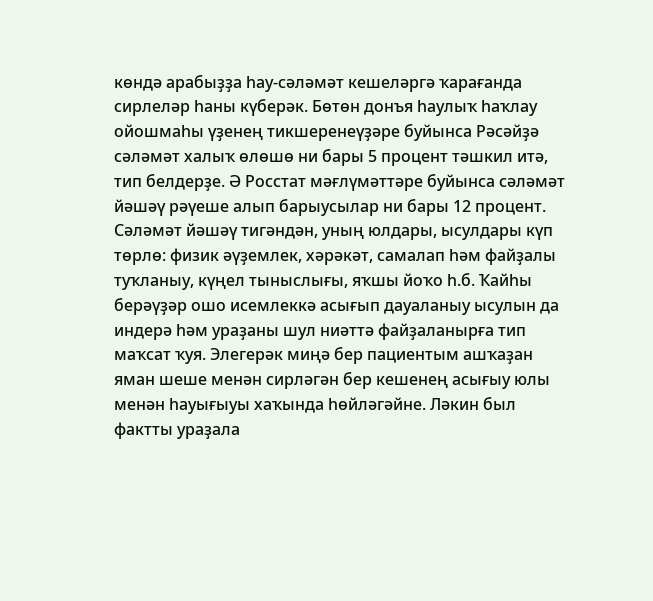көндә арабыҙҙа һау-сәләмәт кешеләргә ҡарағанда сирлеләр һаны күберәк. Бөтөн донъя һаулыҡ һаҡлау ойошмаһы үҙенең тикшеренеүҙәре буйынса Рәсәйҙә сәләмәт халыҡ өлөшө ни бары 5 процент тәшкил итә, тип белдерҙе. Ә Росстат мәғлүмәттәре буйынса сәләмәт йәшәү рәүеше алып барыусылар ни бары 12 процент. Сәләмәт йәшәү тигәндән, уның юлдары, ысулдары күп төрлө: физик әүҙемлек, хәрәкәт, самалап һәм файҙалы туҡланыу, күңел тыныслығы, яҡшы йоҡо һ.б. Ҡайһы берәүҙәр ошо исемлеккә асығып дауаланыу ысулын да индерә һәм ураҙаны шул ниәттә файҙаланырға тип маҡсат ҡуя. Элегерәк миңә бер пациентым ашҡаҙан яман шеше менән сирләгән бер кешенең асығыу юлы менән һауығыуы хаҡында һөйләгәйне. Ләкин был фактты ураҙала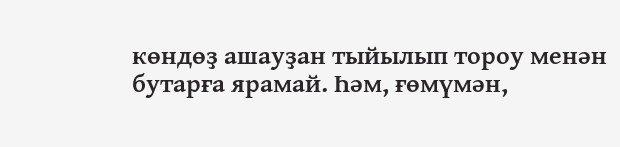көндөҙ ашауҙан тыйылып тороу менән бутарға ярамай. Һәм, ғөмүмән,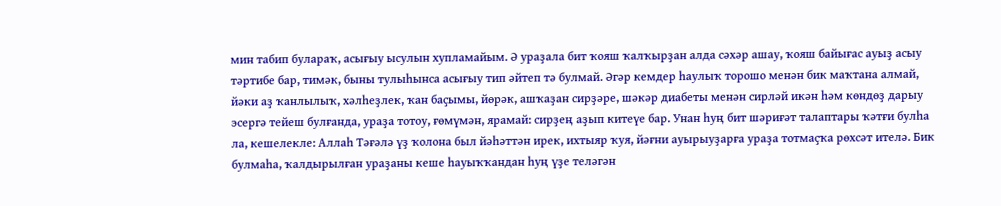мин табип булараҡ, асығыу ысулын хупламайым. Ә ураҙала бит ҡояш ҡалҡырҙан алда сәхәр ашау, ҡояш байығас ауыҙ асыу тәртибе бар, тимәк, быны тулыһынса асығыу тип әйтеп тә булмай. Әгәр кемдер һаулыҡ торошо менән бик маҡтана алмай, йәки аҙ ҡанлылыҡ, хәлһеҙлек, ҡан баҫымы, йөрәк, ашҡаҙан сирҙәре, шәкәр диабеты менән сирләй икән һәм көндөҙ дарыу эсергә тейеш булғанда, ураҙа тотоу, ғөмүмән, ярамай: сирҙең аҙып китеүе бар. Унан һуң бит шәриғәт талаптары ҡәтғи булһа ла, кешелекле: Аллаһ Тәғәлә үҙ ҡолона был йәһәттән ирек, ихтыяр ҡуя, йәғни ауырыуҙарға ураҙа тотмаҫҡа рөхсәт ителә. Бик булмаһа, ҡалдырылған ураҙаны кеше һауыҡҡандан һуң үҙе теләгән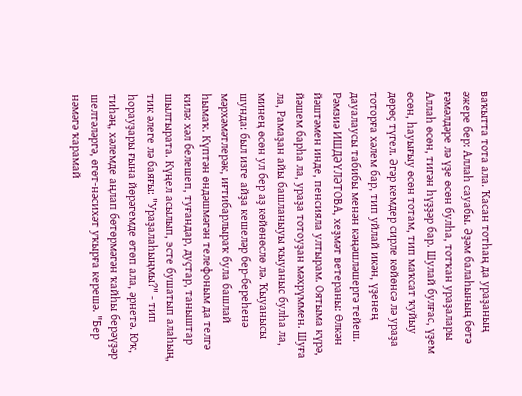ваҡытта тота ала. Ҡасан тотһаң да ураҙаның әжере бер: Аллаһ сауабы. Әҙәм балаһының бөтә ғәмәлдәре лә үҙе өсөн булһа, тотҡан ураҙалары Аллаһ өсөн, тигән һүҙҙәр бар. Шулай булғас, үҙем өсөн, һауығыу өсөн тотам, тип маҡсат ҡуйыу дөрөҫ түгел. Әгәр кемдер сирле көйөнсә лә ураҙа тоторға хәлем бар, тип уйлай икән, үҙенең дауалаусы табибы менән кәңәшләшергә тейеш.
Рәмзиә ИШДӘҮЛӘТОВА, хеҙмәт ветераны: Өлкән йәштәмен инде, пенсияла ултырам. Оятыма күрә, йәшем барһа ла, ураҙа тотоуҙан мәхрүммен. Шуға ла, Рамаҙан айы башланыуы ҡыуаныс булһа ла, минең өсөн ул бер аҙ көйөнөслө лә. Ҡыуанысы шунда: был изге айҙа кешеләр бер-береһенә мәрхәмәтлерәк, иғтибарлыраҡ була башлай һымаҡ. Күптән өндәшмәгән телефоным да телгә килә: хәл белешеп, туғандар, дуҫтар, таныштар шылтырата. Күңел асылып, эсте бушатып алаһың, тик әлеге лә баяғы: "Ураҙалаһыңмы?" - тип һорауҙары ғына йөрәгемде өтөп ала, әрнетә. Юҡ, тиһәң, хәлемде аңлап бөтөрмәгән ҡайһы берәүҙәр шелтәләргә, өгөт-нәсихәт уҡырға керешә. "Бер нәмәгә ҡарамай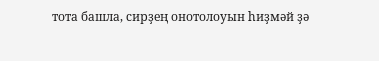тота башла, сирҙең онотолоуын һиҙмәй ҙә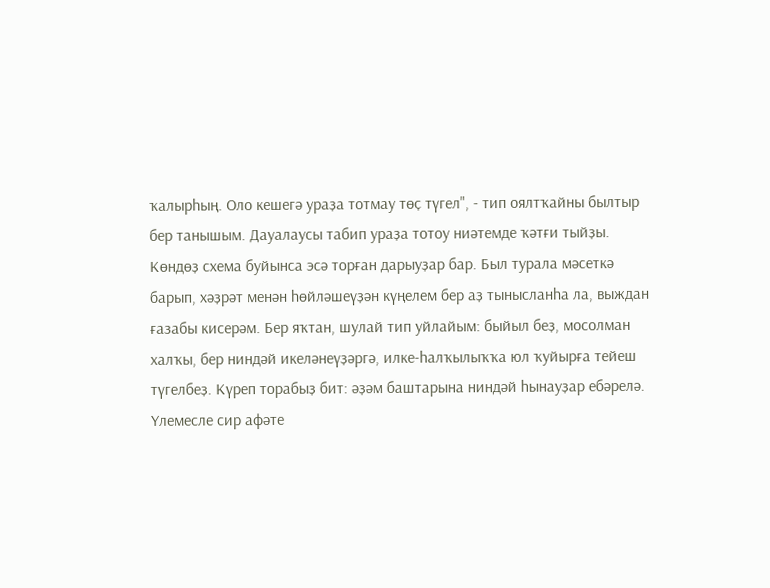ҡалырһың. Оло кешегә ураҙа тотмау төҫ түгел", - тип оялтҡайны былтыр бер танышым. Дауалаусы табип ураҙа тотоу ниәтемде ҡәтғи тыйҙы. Көндөҙ схема буйынса эсә торған дарыуҙар бар. Был турала мәсеткә барып, хәҙрәт менән һөйләшеүҙән күңелем бер аҙ тынысланһа ла, выждан ғазабы кисерәм. Бер яҡтан, шулай тип уйлайым: быйыл беҙ, мосолман халҡы, бер ниндәй икеләнеүҙәргә, илке-һалҡылыҡҡа юл ҡуйырға тейеш түгелбеҙ. Күреп торабыҙ бит: әҙәм баштарына ниндәй һынауҙар ебәрелә. Үлемесле сир афәте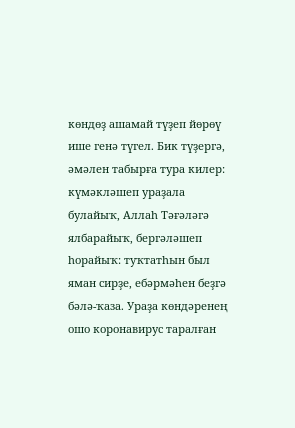көндөҙ ашамай түҙеп йөрөү ише генә түгел. Бик түҙергә, әмәлен табырға тура килер: күмәкләшеп ураҙала булайыҡ, Аллаһ Тәғәләгә ялбарайыҡ, бергәләшеп һорайыҡ: туҡтатһын был яман сирҙе, ебәрмәһен беҙгә бәлә-ҡаза. Ураҙа көндәренең ошо коронавирус таралған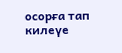осорға тап килеүе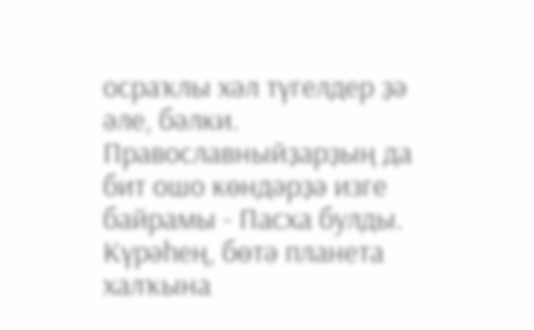осраҡлы хәл түгелдер ҙә әле, бәлки. Православныйҙарҙың да бит ошо көндәрҙә изге байрамы - Пасха булды. Күрәһең, бөтә планета халҡына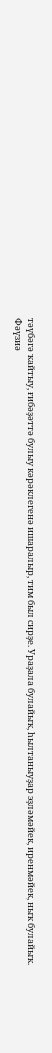тәүбәгә ҡайтыу, ғибәҙәттә булыу кәрәклегенә ишаралыр, тим был сирҙе. Ураҙала булайыҡ, һылтаныуҙар эҙләмәйек, иренмәйек, ныҡ булайыҡ.
Фәүзиә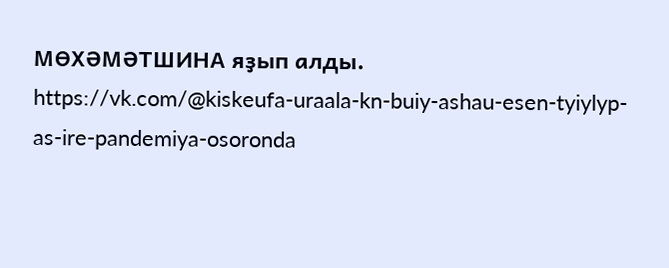МӨХӘМӘТШИНА яҙып алды.
https://vk.com/@kiskeufa-uraala-kn-buiy-ashau-esen-tyiylyp-as-ire-pandemiya-osoronda